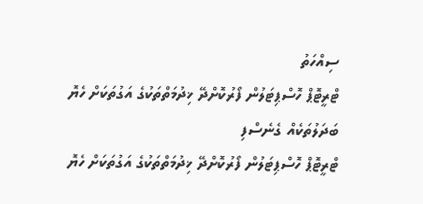ސިއްހަތު
ޓްރީޓޮޕް ހޮސްޕިޓަލުން ފޯރުކޮށްދޭ ޚިދުމަތްތަކުގެ އަގުތަކަށް ހެޔޮ ބަދަލުތަކެއް ގެނެސްފި
ޓްރީޓޮޕް ހޮސްޕިޓަލުން ފޯރުކޮށްދޭ ޚިދުމަތްތަކުގެ އަގުތަކަށް ހެޔޮ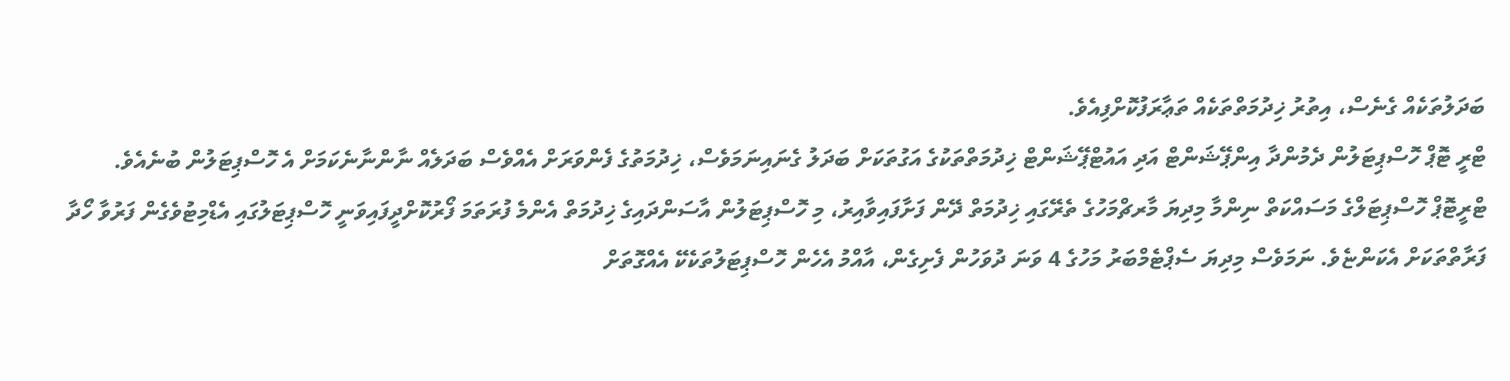ބަދަލުތަކެއް ގެނެސް، އިތުރު ޚިދުމަތްތަކެއް ތަޢާރަފުކޮށްފިއެވެ.
ޓްރީ ޓޮޕް ހޮސްޕިޓަލުން ދެމުންދާ އިންޕޭޝަންޓް އަދި އައުޓްޕޭޝަންޓް ޚިދުމަތްތަކުގެ އަގުތަކަށް ބަދަލު ގެނައިނަމަވެސް، ޚިދުމަތުގެ ފެންވަރަށް އެއްވެސް ބަދަލެއް ނާންނާނެކަމަށް އެ ހޮސްޕިޓަލުން ބުނެއެވެ.
ޓްރީޓޮޕް ހޮސްޕިޓަލްގެ މަސައްކަތް ނިންމާ މިދިޔަ މާރޗްމަހުގެ ތެރޭގައި ޚިދުމަތް ދޭން ފަށާފައިވާއިރު، މި ހޮސްޕިޓަލުން އާސަންދައިގެ ޚިދުމަތް އެންމެ ފުރަތަމަ ފޯރުކޮށްދީފައިވަނީ ހޮސްޕިޓަލުގައި އެޑްމިޓުވެގެން ފަރުވާ ހޯދާ ފަރާތްތަކަށް އެކަންޏެވެ. ނަމަވެސް މިދިޔަ ސެޕްޓެމްބަރު މަހުގެ 4 ވަނަ ދުވަހުން ފެށިގެން، އާއްމު އެހެން ހޮސްޕިޓަލުތަކެކޭ އެއްގޮތަށް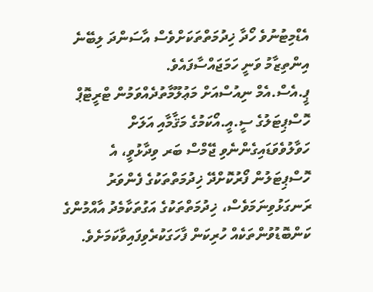އެޑްމިޓުނުވެ ހޯދާ ޚިދުމަތްތަކަށްވެސް އާސަންދަ ލިބޭނެ އިންތިޒާމު ވަނީ ހަމަޖައްސާފައެވެ.
ޕީ.އެސް.އެމް ނިއުސްއަށް މަޢުލޫމާތުދެއްވަމުން ޓްރީޓޮޕް ހޮސްޕިޓަލުގެ ސީ.އީ.އޯކަމުގެ މަޤާމާއި އަލަށް ހަވާލުވެވަޑައިގެންނެވި ޖޭމްސް ބަރ ވިދާޅުވީ، އެ ހޮސްޕިޓަލުން ފޯރުކޮށްދޭ ޚިދުމަތްތަކުގެ ފެންވަރު ރަނގަޅުވިނަމަވެސް، ޚިދުމަތްތަކުގެ އަގުތަކާމެދު އާއްމުންގެ ކަންބޮޑުވުންތަކެއް ހުރިކަން ފާހަގަކުރެވިފައިވާކަމަށެވެ.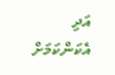އަދި އެކަންކަމަށް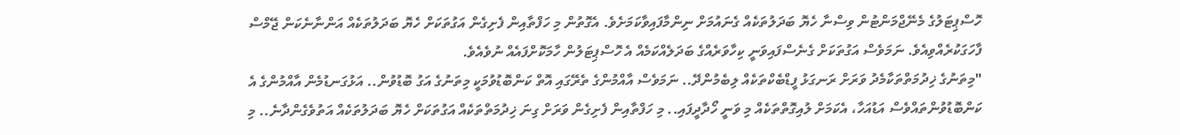ހޮސްޕިޓަލުގެ މެނޭޖްމަންޓުން ވިސްނާ ހެޔޮ ބަދަލުތަކެއް ގެނައުމަށް ނިންމާފައިވާކަމަށެވެ. އެގޮތުން މި ހަފްތާއިން ފެށިގެން އަގުތަކަށް ހެޔޮ ބަދަލުތަކެއް އަންނާނެކަން ޖޭމްސް ފާހަގަކުރެއްވިއެވެ. ނަމަވެސް އަގުތަކަށް ގެނެސްފައިވަނީ ކިހާވަރެއްގެ ބަދަލެއްކަމެއް އެ ހޮސްޕިޓަލުން ހާމަކޮށްފައެއް ނުވެއެވެ.
"މިތަނުގެ ޚިދުމަތްތަކާމެދު ވަރަށް ރަނގަޅު ފީޑްބެކްތަކެއް ލިބެމުންދޭ.. ނަމަވެސް އާއްމުންގެ ތެރޭގައި އޮތް ކަންބޮޑުވުމަކީ މިތަނުގެ އަގު ބޮޑުވުން.. އަޅުގަނޑުމެން އާއްމުންގެ އެ ކަންބޮޑުވުންތައްވެސް އަޑުއަހާ، އެކަމަށް ލުއިގޮތްތަކެއް މި ވަނީ ހޯދާދީފައި.. މި ހަފްތާއިން ފެށިގެން ވަރަށް ގިނަ ޚިދުމަތްތަކެއް އަގުތަކަށް ހެޔޮ ބަދަލުތަކެއް އަތުވެގެންދާނެ.. މި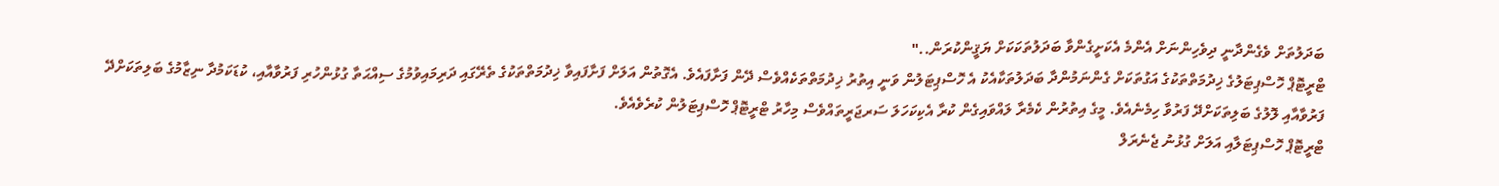ބަދަލުތަށް ވެގެންދާނީ ދިވެހިންނަށް އެންމެ އެކަށީގެންވާ ބަދަލުތަކަކަށް ޔަޤީންކުރަން.."
ޓްރީޓޮޕް ހޮސްޕިޓަލުގެ ޚިދުމަތްތަކުގެ އަގުތަކަށް ގެންނަމުންދާ ބަދަލުތަކާއެކު އެ ހޮސްޕިޓަލުން ވަނީ އިތުރު ޚިދުމަތްތަކެއްވެސް ދޭން ފަށާފައެވެ. އެގޮތުން އަލަށް ފަށާފައިވާ ޚިދުމަތްތަކުގެ ތެރޭގައި ދަރިމައިވުމުގެ ސިއްޙަތާ ގުޅުންހުރި ފަރުވާއާއި، ކުޑަކަމުދާ ނިޒާމުގެ ބަލިތަކަށްދޭ ފަރުވާއާއި ލޮލުގެ ބަލިތަކަށްދޭ ފަރުވާ ހިމެނެއެވެ. މީގެ އިތުރުން ކެމެރާ ލައްވައިގެން ކުރާ އެކިކަހަލަ ސަރޖަރީތައްވެސް މިހާރު ޓްރީޓޮޕް ހޮސްޕިޓަލުން ކުރެވެއެވެ.
ޓްރީޓޮޕް ހޮސްޕިޓަލާއި އަލަށް ގުޅުނު ޖެނެރަލް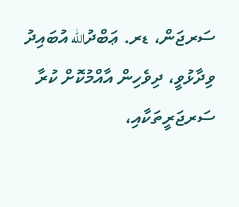ސަރޖަން، ޑރ. ޢަބްދުالله އުބައިދު ވިދާޅުވީ، ދިވެހިން އާއްމުކޮށް ކުރާ ސަރޖަރީތަކާއި،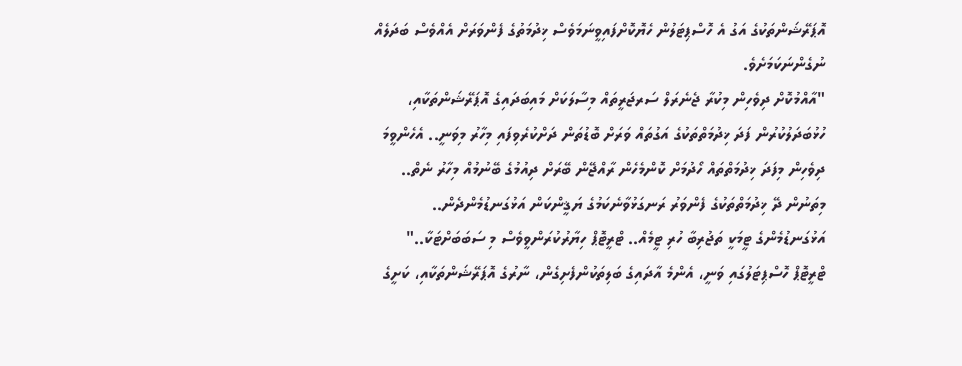އޮޕަރޭޝަންތަކުގެ އަގު އެ ހޮސްޕިޓަލުން ހެޔޮކޮށްފައިވީނަމަވެސް ޚިދުމަތުގެ ފެންވަރަށް އެއްވެސް ބަދަލެއް ނުގެންނަކަމަށެވެ.
"އާއްމުކޮށް ދިވެހިން މިކުރާ ޖެނެރަލް ސަރޖަރީތައް މިސާލަކަށް މައިބަދައިގެ އޮޕަރޭޝަންތަކާއި، ހުޅުބަދަލުކުރުން ފަދަ ޚިދުމަތްތަކުގެ އަގުތައް ވަރަށް ބޮޑުތަން ދަށްކުރެވިފައި މިހާރު މިވަނީ.. އެހެންވީމަ ދިވެހިން މިފަދަ ޚިދުމަތްތައް ހޯދުމަށް ކޮންމެހެން ރާއްޖޭން ބޭރަށް ދިއުމުގެ ބޭނުމުއް މިހާރު ނެތް.. މިތަނުން ދޭ ޚިދުމަތްތަކުގެ ފެންވަރު ރަނގަޅުވާނެކަމުގެ ޔަޤީންކަން އަޅުގަނޑުމެންދެން.. އަޅުގަނޑުމެންގެ ޓީމަކީ ތަޖުރިބާ ހުރި ޓީމެއް.. ޓްރީޓޮޕް ހިޔާރުކުރަންވީވެސް މި ސަބަބަށްޓަކާ.."
ޓްރީޓޮޕް ހޮސްޕިޓަލުގައި ވަނީ، އެންމެ އާދައިގެ ބަލިތަކުންފެށިގެން، ނާރުގެ އޮޕަރޭޝަންތަކާއި، ކަށީގެ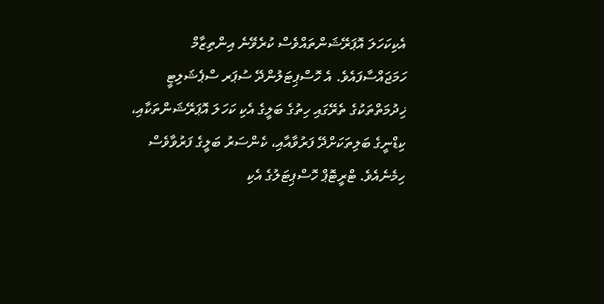އެކިކަހަލަ އޮޕަރޭޝަންތައްވެސް ކުރެވޭނެ އިންތިޒާމް ހަމަޖައްސާފައެވެ. އެ ހޮސްޕިޓަލުންދޭ ސުޕަރ ސްޕެޝަލިޓީ ޚިދުމަތްތަކުގެ ތެރޭގައި ހިތުގެ ބަލީގެ އެކި ކަހަލަ އޮޕަރޭޝަންތަކާއި، ކިޑްނީގެ ބަލިތަކަށްދޭ ފަރުވާއާއި، ކެންސަރު ބަލީގެ ފަރުވާވެސް ހިމެނެއެވެ. ޓްރީޓޮޕް ހޮސްޕިޓަލުގެ އެކި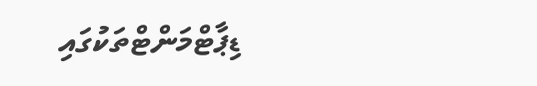ޑިޕާޓްމަންޓްތަކުގައި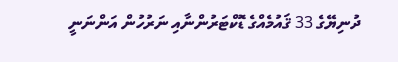ދުނިޔޭގެ 33 ޤައުމެއްގެ ޑޮކްޓަރުންނާއި ނަރުހުން އަންނަނީ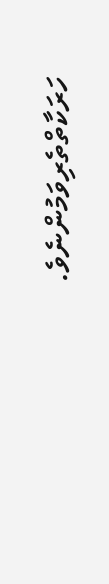ހަރަކާތްތެރިވަމުންނެވެ.